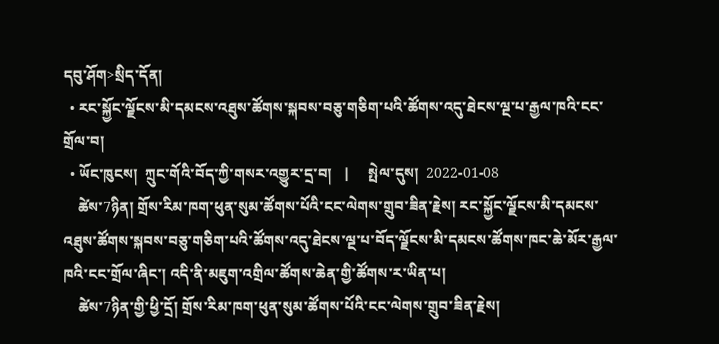དབུ་ཤོག>སྲིད་དོན།
  • རང་སྐྱོང་ལྗོངས་མི་དམངས་འཐུས་ཚོགས་སྐབས་བཅུ་གཅིག་པའི་ཚོགས་འདུ་ཐེངས་ལྔ་པ་རྒྱལ་ཁའི་ངང་གྲོལ་བ།
  • ཡོང་ཁུངས།  ཀྲུང་གོའི་བོད་ཀྱི་གསར་འགྱུར་དྲ་བ།   |     སྤེལ་དུས།  2022-01-08
    ཚེས་7ཉིན། གྲོས་རིམ་ཁག་ཕུན་སུམ་ཚོགས་པོའི་ངང་ལེགས་གྲུབ་ཟིན་རྗེས། རང་སྐྱོང་ལྗོངས་མི་དམངས་འཐུས་ཚོགས་སྐབས་བཅུ་གཅིག་པའི་ཚོགས་འདུ་ཐེངས་ལྔ་པ་བོད་ལྗོངས་མི་དམངས་ཚོགས་ཁང་ཆེ་མོར་རྒྱལ་ཁའི་ངང་གྲོལ་ཞིང་། འདི་ནི་མཇུག་འགྲིལ་ཚོགས་ཆེན་གྱི་ཚོགས་ར་ཡིན་པ།
    ཚེས་7ཉིན་གྱི་ཕྱི་དྲོ། གྲོས་རིམ་ཁག་ཕུན་སུམ་ཚོགས་པོའི་ངང་ལེགས་གྲུབ་ཟིན་རྗེས།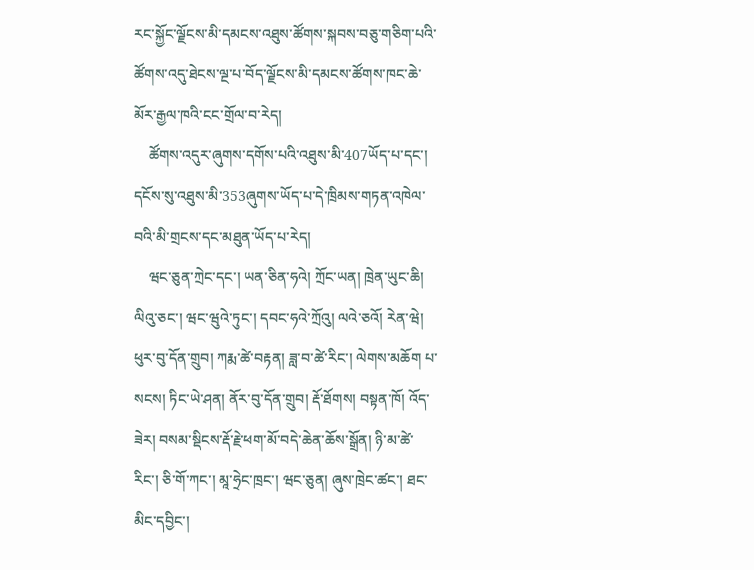རང་སྐྱོང་ལྗོངས་མི་དམངས་འཐུས་ཚོགས་སྐབས་བཅུ་གཅིག་པའི་ཚོགས་འདུ་ཐེངས་ལྔ་པ་བོད་ལྗོངས་མི་དམངས་ཚོགས་ཁང་ཆེ་མོར་རྒྱལ་ཁའི་ངང་གྲོལ་བ་རེད།
    ཚོགས་འདུར་ཞུགས་དགོས་པའི་འཐུས་མི་407ཡོད་པ་དང་། དངོས་སུ་འཐུས་མི་353ཞུགས་ཡོད་པ་དེ་ཁྲིམས་གཏན་འཁེལ་བའི་མི་གྲངས་དང་མཐུན་ཡོད་པ་རེད།
    ཝང་ཅུན་ཀྲེང་དང་། ཡན་ཅིན་ཧའེ། ཀྲོང་ཡན། ཁྲེན་ཡུང་ཆི། ལིའུ་ཅང་། ཝང་ཝུའེ་ཏུང་། དབང་ཧའེ་ཀྲོའུ། ལའེ་ཅའོ། རེན་ཝེ། ཕུར་བུ་དོན་གྲུབ། ཀརྨ་ཚེ་བརྟན། ཟླ་བ་ཚེ་རིང་། ལེགས་མཆོག པ་སངས། ཏིང་ཡེ་ཤན། ནོར་བུ་དོན་གྲུབ། རྡོ་ཐོགས། བསྟན་ཁོ། འོད་ཟེར། བསམ་སྡིངས་རྡོ་རྗེ་ཕག་མོ་བདེ་ཆེན་ཆོས་སྒྲོན། ཉི་མ་ཚེ་རིང་། ཅི་གོ་ཀང་། མཱ་ཧྲེང་ཁྲང་། ཝང་ཅུན། ཞུས་ཁྲེང་ཚང་། ཐང་མིང་དབྱིང་།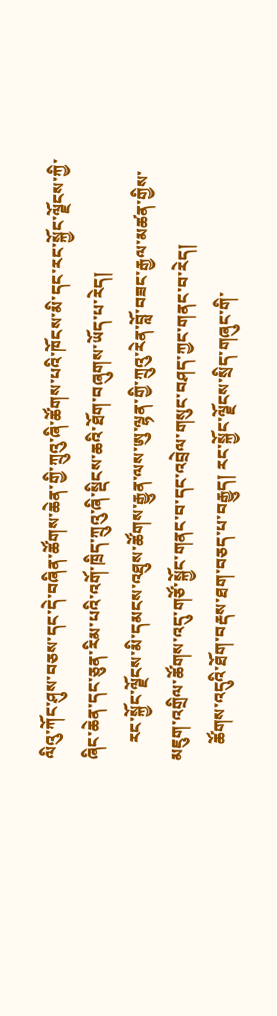ལིའུ་ཀོང་ཤུས་བཅས་དང་དེ་བཞིན་ཚོགས་ཆེན་གྱི་ཀྲུའུ་ཞི་ཚོགས་པའི་ཁོངས་མི་དང་རང་སྐྱོང་ལྗོངས་ཀྱི་ཞིང་ཆེན་དང་ཅུན་རིམ་པའི་འགོ་ཁྲིད་ཀྲུའུ་ཞི་སྡིངས་ཆའི་ཐོག་བཞུགས་ཡོད་པ་རེད།
    རང་སྐྱོང་ལྗོངས་མི་དམངས་འཐུས་ཚོགས་རྒྱུན་ལས་ཨུ་ལྷན་གྱི་ཀྲུའུ་རེན་བློ་བཟང་རྒྱལ་མཚན་གྱིས་མཇུག་འགྲིལ་ཚོགས་འདུ་གཙོ་སྐྱོང་གནང་བ་དང་འབྲེལ་གསུང་བཤད་ཀྱང་གནང་བ་རེད།
    ཚོགས་འདུའི་ཐོག་བརྡས་ཐག་བཅད་པ་བརྒྱུད། རང་སྐྱོང་ལྗོངས་སྲིད་གཞུང་གི་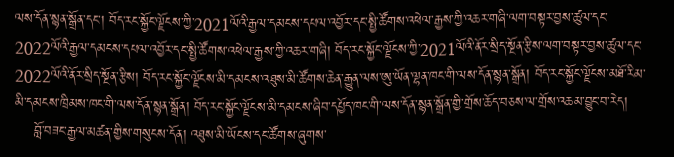ལས་དོན་སྙན་སྒྲོན་དང་། བོད་རང་སྐྱོང་ལྗོངས་ཀྱི་2021ལོའི་རྒྱལ་དམངས་དཔལ་འབྱོར་དང་སྤྱི་ཚོགས་འཕེལ་རྒྱས་ཀྱི་འཆར་གཞི་ལག་བསྟར་བྱས་ཚུལ་དང་2022ལོའི་རྒྱལ་དམངས་དཔལ་འབྱོར་དང་སྤྱི་ཚོགས་འཕེལ་རྒྱས་ཀྱི་འཆར་གཞི། བོད་རང་སྐྱོང་ལྗོངས་ཀྱི་2021ལོའི་ནོར་སྲིད་སྔོན་རྩིས་ལག་བསྟར་བྱས་ཚུལ་དང་2022ལོའི་ནོར་སྲིད་སྔོན་རྩིས། བོད་རང་སྐྱོང་ལྗོངས་མི་དམངས་འཐུས་མི་ཚོགས་ཆེན་རྒྱུན་ལས་ཨུ་ཡོན་ལྷན་ཁང་གི་ལས་དོན་སྙན་སྒྲོན། བོད་རང་སྐྱོང་ལྗོངས་མཐོ་རིམ་མི་དམངས་ཁྲིམས་ཁང་གི་ལས་དོན་སྙན་སྒྲོན། བོད་རང་སྐྱོང་ལྗོངས་མི་དམངས་ཞིབ་དཔྱོད་ཁང་གི་ལས་དོན་སྙན་སྒྲོན་གྱི་གྲོས་ཆོད་བཅས་ལ་གྲོས་འཆམ་བྱུང་བ་རེད།
    བློ་བཟང་རྒྱལ་མཚན་གྱིས་གསུངས་དོན། འཐུས་མི་ཡོངས་དང་ཚོགས་ཞུགས་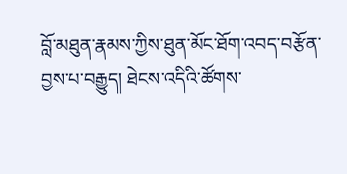བློ་མཐུན་རྣམས་ཀྱིས་ཐུན་མོང་ཐོག་འབད་བརྩོན་བྱས་པ་བརྒྱུད། ཐེངས་འདིའི་ཚོགས་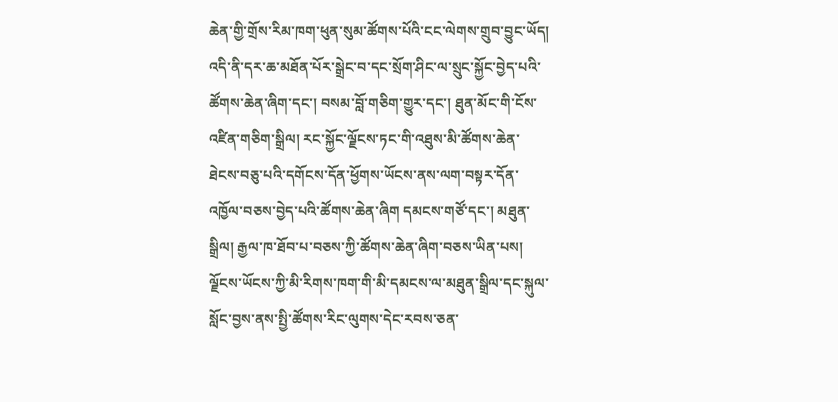ཆེན་གྱི་གྲོས་རིམ་ཁག་ཕུན་སུམ་ཚོགས་པོའི་ངང་ལེགས་གྲུབ་བྱུང་ཡོད། འདི་ནི་དར་ཆ་མཐོན་པོར་སྒྲེང་བ་དང་སྲོག་ཤིང་ལ་སྲུང་སྐྱོང་བྱེད་པའི་ཚོགས་ཆེན་ཞིག་དང་། བསམ་བློ་གཅིག་གྱུར་དང་། ཐུན་མོང་གི་ངོས་འཛིན་གཅིག་སྒྲིལ། རང་སྐྱོང་ལྗོངས་ཏང་གི་འཐུས་མི་ཚོགས་ཆེན་ཐེངས་བཅུ་པའི་དགོངས་དོན་ཕྱོགས་ཡོངས་ནས་ལག་བསྟར་དོན་འཁྱོལ་བཅས་བྱེད་པའི་ཚོགས་ཆེན་ཞིག དམངས་གཙོ་དང་། མཐུན་སྒྲིལ། རྒྱལ་ཁ་ཐོབ་པ་བཅས་ཀྱི་ཚོགས་ཆེན་ཞིག་བཅས་ཡིན་པས། ལྗོངས་ཡོངས་ཀྱི་མི་རིགས་ཁག་གི་མི་དམངས་ལ་མཐུན་སྒྲིལ་དང་སྐུལ་སློང་བྱས་ནས་སྤྱི་ཚོགས་རིང་ལུགས་དེང་རབས་ཅན་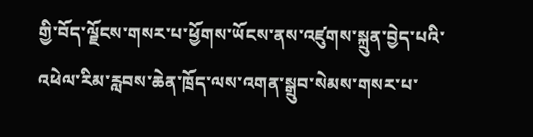གྱི་བོད་ལྗོངས་གསར་པ་ཕྱོགས་ཡོངས་ནས་འཛུགས་སྐྲུན་བྱེད་པའི་འཕེལ་རིམ་རླབས་ཆེན་ཁྲོད་ལས་འགན་སྒྲུབ་སེམས་གསར་པ་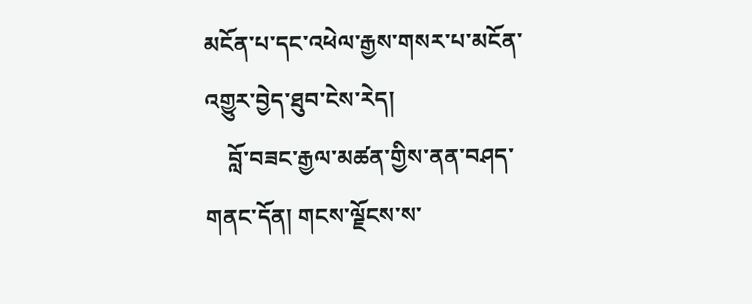མངོན་པ་དང་འཕེལ་རྒྱས་གསར་པ་མངོན་འགྱུར་བྱེད་ཐུབ་ངེས་རེད།
    བློ་བཟང་རྒྱལ་མཚན་གྱིས་ནན་བཤད་གནང་དོན། གངས་ལྗོངས་ས་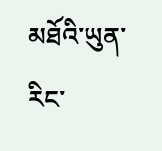མཐོའི་ཡུན་རིང་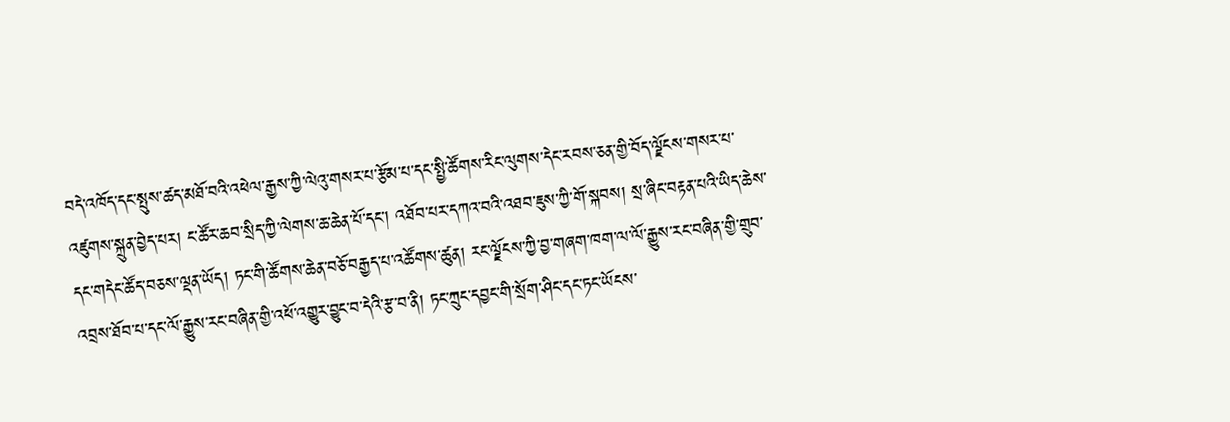བདེ་འཁོད་དང་སྤུས་ཚད་མཐོ་བའི་འཕེལ་རྒྱས་ཀྱི་ལེའུ་གསར་པ་རྩོམ་པ་དང་སྤྱི་ཚོགས་རིང་ལུགས་དེང་རབས་ཅན་གྱི་བོད་ལྗོངས་གསར་པ་འཛུགས་སྐྲུན་བྱེད་པར། ང་ཚོར་ཆབ་སྲིད་ཀྱི་ལེགས་ཆ་ཆེན་པོ་དང་། འཐོབ་པར་དཀའ་བའི་འཐབ་ཇུས་ཀྱི་གོ་སྐབས། སྲ་ཞིང་བརྟན་པའི་ཡིད་ཆེས་དང་གདེང་ཚོད་བཅས་ལྡན་ཡོད། ཏང་གི་ཚོགས་ཆེན་བཅོ་བརྒྱད་པ་འཚོགས་ཚུན། རང་ལྗོངས་ཀྱི་བྱ་གཞག་ཁག་ལ་ལོ་རྒྱུས་རང་བཞིན་གྱི་གྲུབ་འབྲས་ཐོབ་པ་དང་ལོ་རྒྱུས་རང་བཞིན་གྱི་འཕོ་འགྱུར་བྱུང་བ་དེའི་རྩ་བ་ནི། ཏང་ཀྲུང་དབྱང་གི་སྲོག་ཤིང་དང་ཏང་ཡོངས་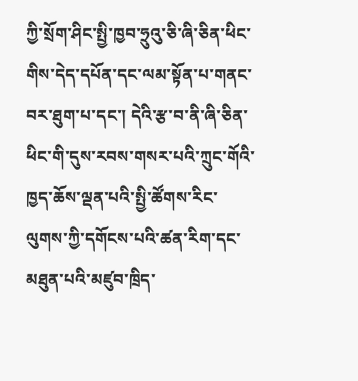ཀྱི་སྲོག་ཤིང་སྤྱི་ཁྱབ་ཧྲུའུ་ཅི་ཞི་ཅིན་ཕིང་གིས་དེད་དཔོན་དང་ལམ་སྟོན་པ་གནང་བར་ཐུག་པ་དང་། དེའི་རྩ་བ་ནི་ཞི་ཅིན་ཕིང་གི་དུས་རབས་གསར་པའི་ཀྲུང་གོའི་ཁྱད་ཆོས་ལྡན་པའི་སྤྱི་ཚོགས་རིང་ལུགས་ཀྱི་དགོངས་པའི་ཚན་རིག་དང་མཐུན་པའི་མཛུབ་ཁྲིད་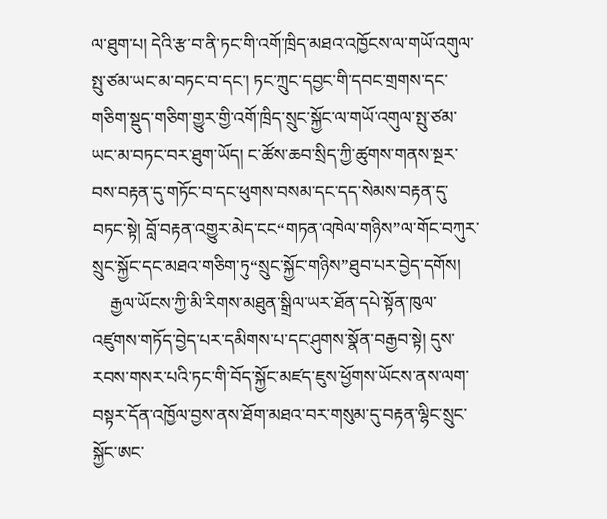ལ་ཐུག་པ། དེའི་རྩ་བ་ནི་ཏང་གི་འགོ་ཁྲིད་མཐའ་འཁྱོངས་ལ་གཡོ་འགུལ་སྤུ་ཙམ་ཡང་མ་བཏང་བ་དང་། ཏང་ཀྲུང་དབྱང་གི་དབང་གྲགས་དང་གཅིག་སྡུད་གཅིག་གྱུར་གྱི་འགོ་ཁྲིད་སྲུང་སྐྱོང་ལ་གཡོ་འགུལ་སྤུ་ཙམ་ཡང་མ་བཏང་བར་ཐུག་ཡོད། ང་ཚོས་ཆབ་སྲིད་ཀྱི་ཚུགས་གནས་སྔར་བས་བརྟན་དུ་གཏོང་བ་དང་ཕུགས་བསམ་དང་དད་སེམས་བརྟན་དུ་བཏང་སྟེ། བློ་བརྟན་འགྱུར་མེད་ངང“གཏན་འཁེལ་གཉིས”ལ་གོང་བཀུར་སྲུང་སྐྱོང་དང་མཐའ་གཅིག་ཏུ“སྲུང་སྐྱོང་གཉིས”ཐུབ་པར་བྱེད་དགོས།
    རྒྱལ་ཡོངས་ཀྱི་མི་རིགས་མཐུན་སྒྲིལ་ཡར་ཐོན་དཔེ་སྟོན་ཁུལ་འཛུགས་གཏོད་བྱེད་པར་དམིགས་པ་དང་ཤུགས་སྣོན་བརྒྱབ་སྟེ། དུས་རབས་གསར་པའི་ཏང་གི་བོད་སྐྱོང་མཛད་ཇུས་ཕྱོགས་ཡོངས་ནས་ལག་བསྟར་དོན་འཁྱོལ་བྱས་ནས་ཐོག་མཐའ་བར་གསུམ་དུ་བརྟན་ལྷིང་སྲུང་སྐྱོང་ཨང་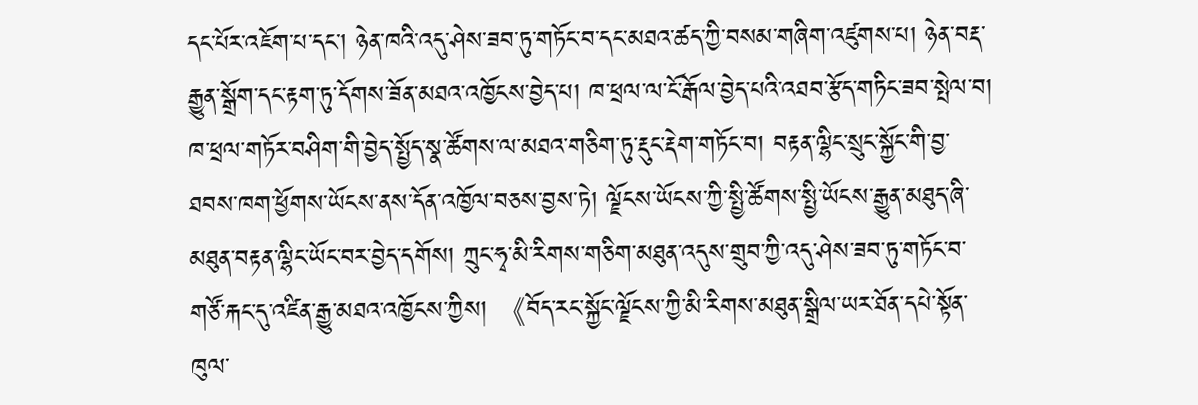དང་པོར་འཇོག་པ་དང་། ཉེན་ཁའི་འདུ་ཤེས་ཟབ་ཏུ་གཏོང་བ་དང་མཐའ་ཚད་ཀྱི་བསམ་གཞིག་འཛུགས་པ། ཉེན་བརྡ་རྒྱུན་སྒྲོག་དང་རྟག་ཏུ་དོགས་ཟོན་མཐའ་འཁྱོངས་བྱེད་པ། ཁ་ཕྲལ་ལ་ངོ་རྒོལ་བྱེད་པའི་འཐབ་རྩོད་གཏིང་ཟབ་སྤེལ་བ། ཁ་ཕྲལ་གཏོར་བཤིག་གི་བྱེད་སྤྱོད་སྣ་ཚོགས་ལ་མཐའ་གཅིག་ཏུ་རྡུང་རྡེག་གཏོང་བ། བརྟན་ལྷིང་སྲུང་སྐྱོང་གི་བྱ་ཐབས་ཁག་ཕྱོགས་ཡོངས་ནས་དོན་འཁྱོལ་བཅས་བྱས་ཏེ། ལྗོངས་ཡོངས་ཀྱི་སྤྱི་ཚོགས་སྤྱི་ཡོངས་རྒྱུན་མཐུད་ཞི་མཐུན་བརྟན་ལྷིང་ཡོང་བར་བྱེད་དགོས། ཀྲུང་ཧྭ་མི་རིགས་གཅིག་མཐུན་འདུས་གྲུབ་ཀྱི་འདུ་ཤེས་ཟབ་ཏུ་གཏོང་བ་གཙོ་རྐང་དུ་འཛིན་རྒྱུ་མཐའ་འཁྱོངས་ཀྱིས། 《བོད་རང་སྐྱོང་ལྗོངས་ཀྱི་མི་རིགས་མཐུན་སྒྲིལ་ཡར་ཐོན་དཔེ་སྟོན་ཁུལ་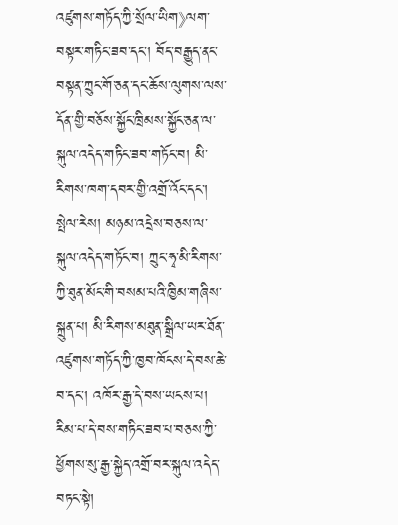འཛུགས་གཏོད་ཀྱི་སྲོལ་ཡིག》ལག་བསྟར་གཏིང་ཟབ་དང་། བོད་བརྒྱུད་ནང་བསྟན་ཀྲུང་གོ་ཅན་དང་ཆོས་ལུགས་ལས་དོན་གྱི་བཅོས་སྐྱོང་ཁྲིམས་སྐྱོང་ཅན་ལ་སྐུལ་འདེད་གཏིང་ཟབ་གཏོང་བ། མི་རིགས་ཁག་དབར་གྱི་འགྲོ་འོང་དང་། སྤེལ་རེས། མཉམ་འདྲེས་བཅས་ལ་སྐུལ་འདེད་གཏོང་བ། ཀྲུང་ཧྭ་མི་རིགས་ཀྱི་ཐུན་མོང་གི་བསམ་པའི་ཁྱིམ་གཞིས་སྐྲུན་པ། མི་རིགས་མཐུན་སྒྲིལ་ཡར་ཐོན་འཛུགས་གཏོད་ཀྱི་ཁྱབ་ཁོངས་དེ་བས་ཆེ་བ་དང་། འཁོར་རྒྱ་དེ་བས་ཡངས་པ། རིམ་པ་དེ་བས་གཏིང་ཟབ་པ་བཅས་ཀྱི་ཕྱོགས་སུ་རྒྱ་སྐྱེད་འགྲོ་བར་སྐུལ་འདེད་བཏང་སྟེ།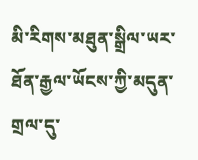མི་རིགས་མཐུན་སྒྲིལ་ཡར་ཐོན་རྒྱལ་ཡོངས་ཀྱི་མདུན་གྲལ་དུ་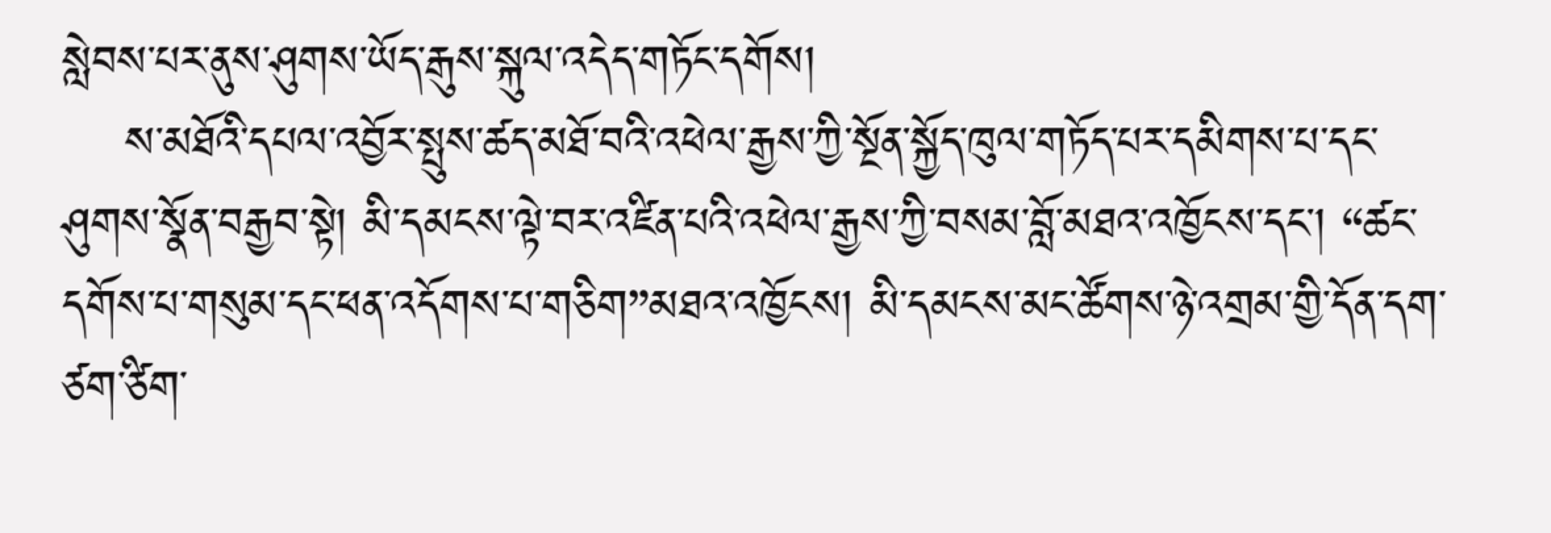སླེབས་པར་ནུས་ཤུགས་ཡོད་རྒུས་སྐུལ་འདེད་གཏོང་དགོས།
    ས་མཐོའི་དཔལ་འབྱོར་སྤུས་ཚད་མཐོ་བའི་འཕེལ་རྒྱས་ཀྱི་སྔོན་སྐྱོད་ཁུལ་གཏོད་པར་དམིགས་པ་དང་ཤུགས་སྣོན་བརྒྱབ་སྟེ། མི་དམངས་ལྟེ་བར་འཛིན་པའི་འཕེལ་རྒྱས་ཀྱི་བསམ་བློ་མཐའ་འཁྱོངས་དང་། “ཚང་དགོས་པ་གསུམ་དང་ཕན་འདོགས་པ་གཅིག”མཐའ་འཁྱོངས། མི་དམངས་མང་ཚོགས་ཉེ་འགྲམ་གྱི་དོན་དག་ཙག་ཙིག་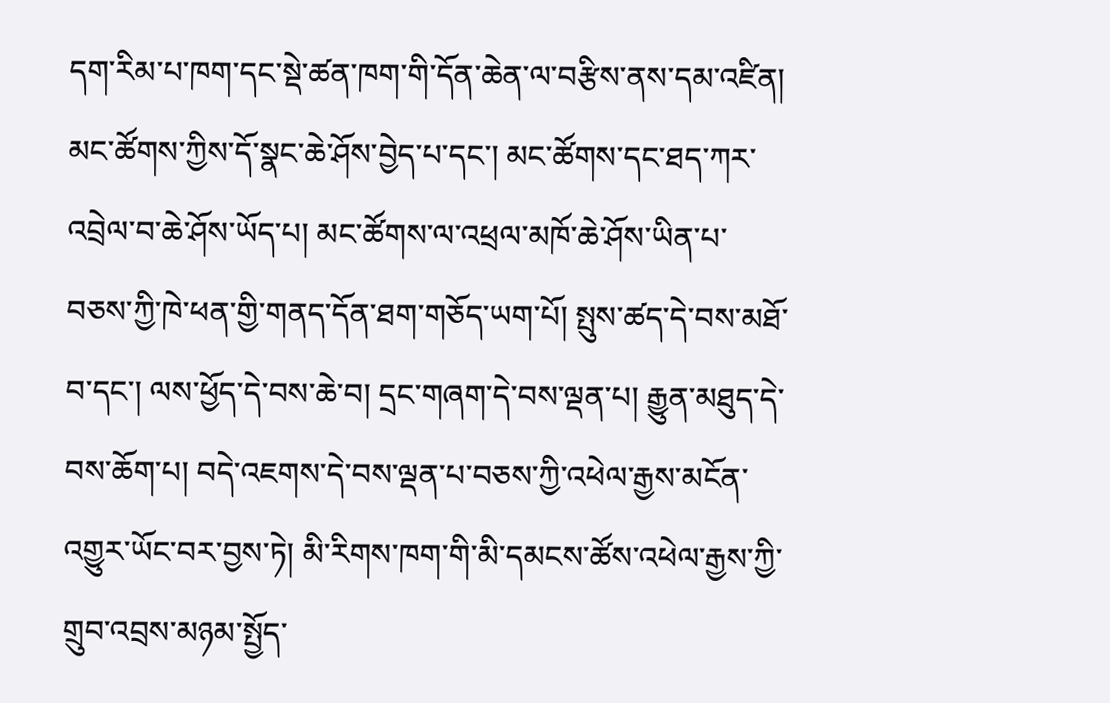དག་རིམ་པ་ཁག་དང་སྡེ་ཚན་ཁག་གི་དོན་ཆེན་ལ་བརྩིས་ནས་དམ་འཛིན། མང་ཚོགས་ཀྱིས་དོ་སྣང་ཆེ་ཤོས་བྱེད་པ་དང་། མང་ཚོགས་དང་ཐད་ཀར་འབྲེལ་བ་ཆེ་ཤོས་ཡོད་པ། མང་ཚོགས་ལ་འཕྲལ་མཁོ་ཆེ་ཤོས་ཡིན་པ་བཅས་ཀྱི་ཁེ་ཕན་གྱི་གནད་དོན་ཐག་གཅོད་ཡག་པོ། སྤུས་ཚད་དེ་བས་མཐོ་བ་དང་། ལས་ཕྱོད་དེ་བས་ཆེ་བ། དྲང་གཞག་དེ་བས་ལྡན་པ། རྒྱུན་མཐུད་དེ་བས་ཆོག་པ། བདེ་འཇགས་དེ་བས་ལྡན་པ་བཅས་ཀྱི་འཕེལ་རྒྱས་མངོན་འགྱུར་ཡོང་བར་བྱས་ཏེ། མི་རིགས་ཁག་གི་མི་དམངས་ཚོས་འཕེལ་རྒྱས་ཀྱི་གྲུབ་འབྲས་མཉམ་སྤྱོད་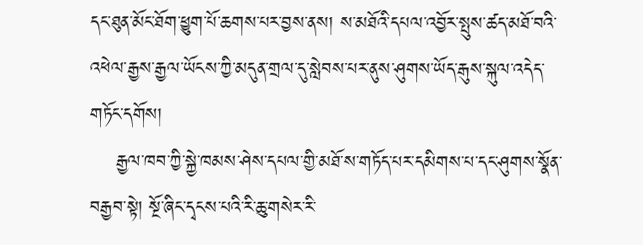དང་ཐུན་མོང་ཐོག་ཕྱུག་པོ་ཆགས་པར་བྱས་ནས། ས་མཐོའི་དཔལ་འབྱོར་སྤུས་ཚད་མཐོ་བའི་འཕེལ་རྒྱས་རྒྱལ་ཡོངས་ཀྱི་མདུན་གྲལ་དུ་སླེབས་པར་ནུས་ཤུགས་ཡོད་རྒུས་སྐུལ་འདེད་གཏོང་དགོས།
    རྒྱལ་ཁབ་ཀྱི་སྐྱེ་ཁམས་ཤེས་དཔལ་གྱི་མཐོ་ས་གཏོད་པར་དམིགས་པ་དང་ཤུགས་སྣོན་བརྒྱབ་སྟེ། སྔོ་ཞིང་དྭངས་པའི་རི་ཆུ་གསེར་རི་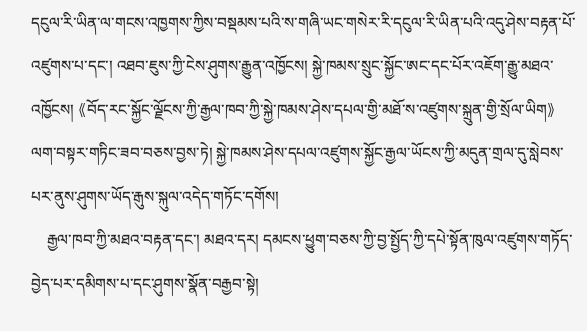དངུལ་རི་ཡིན་ལ་གངས་འཁྱགས་ཀྱིས་བསྡམས་པའི་ས་གཞི་ཡང་གསེར་རི་དངུལ་རི་ཡིན་པའི་འདུ་ཤེས་བརྟན་པོ་འཛུགས་པ་དང་། འཐབ་ཇུས་ཀྱི་ངེས་ཤུགས་རྒྱུན་འཁྱོངས། སྐྱེ་ཁམས་སྲུང་སྐྱོང་ཨང་དང་པོར་འཇོག་རྒྱུ་མཐའ་འཁྱོངས། 《བོད་རང་སྐྱོང་ལྗོངས་ཀྱི་རྒྱལ་ཁབ་ཀྱི་སྐྱེ་ཁམས་ཤེས་དཔལ་གྱི་མཐོ་ས་འཛུགས་སྐྲུན་གྱི་སྲོལ་ཡིག》ལག་བསྟར་གཏིང་ཟབ་བཅས་བྱས་ཏེ། སྐྱེ་ཁམས་ཤེས་དཔལ་འཛུགས་སྐྱོང་རྒྱལ་ཡོངས་ཀྱི་མདུན་གྲལ་དུ་སླེབས་པར་ནུས་ཤུགས་ཡོད་རྒུས་སྐུལ་འདེད་གཏོང་དགོས།
    རྒྱལ་ཁབ་ཀྱི་མཐའ་བརྟན་དང་། མཐའ་དར། དམངས་ཕྱུག་བཅས་ཀྱི་བྱ་སྤྱོད་ཀྱི་དཔེ་སྟོན་ཁུལ་འཛུགས་གཏོད་བྱེད་པར་དམིགས་པ་དང་ཤུགས་སྣོན་བརྒྱབ་སྟེ།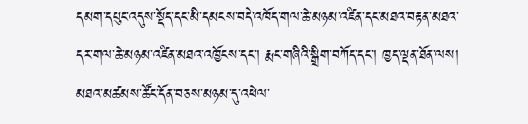དམག་དཔུང་འདུས་སྡོད་དང་མི་དམངས་བདེ་འཁོད་གལ་ཆེ་མཉམ་འཛིན་དང་མཐའ་བརྟན་མཐའ་དར་གལ་ཆེ་མཉམ་འཛིན་མཐའ་འཁྱོངས་དང་། རྨང་གཞིའི་སྒྲིག་བཀོད་དང་། ཁྱད་ལྡན་ཐོན་ལས། མཐའ་མཚམས་ཚོང་དོན་བཅས་མཉམ་དུ་འཕེལ་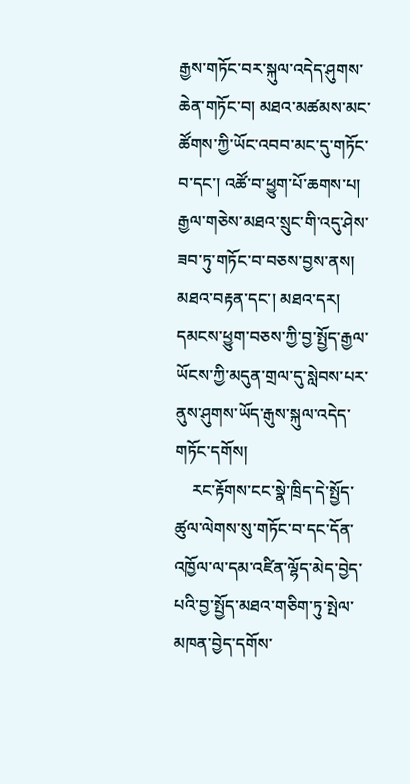རྒྱས་གཏོང་བར་སྐུལ་འདེད་ཤུགས་ཆེན་གཏོང་བ། མཐའ་མཚམས་མང་ཚོགས་ཀྱི་ཡོང་འབབ་མང་དུ་གཏོང་བ་དང་། འཚོ་བ་ཕྱུག་པོ་ཆགས་པ། རྒྱལ་གཅེས་མཐའ་སྲུང་གི་འདུ་ཤེས་ཟབ་ཏུ་གཏོང་བ་བཅས་བྱས་ནས། མཐའ་བརྟན་དང་། མཐའ་དར། དམངས་ཕྱུག་བཅས་ཀྱི་བྱ་སྤྱོད་རྒྱལ་ཡོངས་ཀྱི་མདུན་གྲལ་དུ་སླེབས་པར་ནུས་ཤུགས་ཡོད་རྒུས་སྐུལ་འདེད་གཏོང་དགོས།
    རང་རྟོགས་ངང་སྣེ་ཁྲིད་དེ་སྤྱོད་ཚུལ་ལེགས་སུ་གཏོང་བ་དང་དོན་འཁྱོལ་ལ་དམ་འཛིན་ལྷོད་མེད་བྱེད་པའི་བྱ་སྤྱོད་མཐའ་གཅིག་ཏུ་སྤེལ་མཁན་བྱེད་དགོས་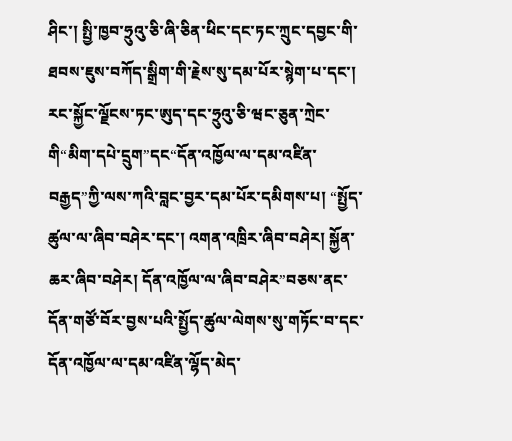ཤིང་། སྤྱི་ཁྱབ་ཧྲུའུ་ཅི་ཞི་ཅིན་ཕིང་དང་ཏང་ཀྲུང་དབྱང་གི་ཐབས་ཇུས་བཀོད་སྒྲིག་གི་རྗེས་སུ་དམ་པོར་སྙེག་པ་དང་། རང་སྐྱོང་ལྗོངས་ཏང་ཨུད་དང་ཧྲུའུ་ཅི་ཝང་ཅུན་ཀྲེང་གི“མིག་དཔེ་དྲུག”དང“དོན་འཁྱོལ་ལ་དམ་འཛིན་བརྒྱད”ཀྱི་ལས་ཀའི་བླང་བྱར་དམ་པོར་དམིགས་པ། “སྤྱོད་ཚུལ་ལ་ཞིབ་བཤེར་དང་། འགན་འཁྲིར་ཞིབ་བཤེར། སྐྱོན་ཆར་ཞིབ་བཤེར། དོན་འཁྱོལ་ལ་ཞིབ་བཤེར”བཅས་ནང་དོན་གཙོ་བོར་བྱས་པའི་སྤྱོད་ཚུལ་ལེགས་སུ་གཏོང་བ་དང་དོན་འཁྱོལ་ལ་དམ་འཛིན་ལྷོད་མེད་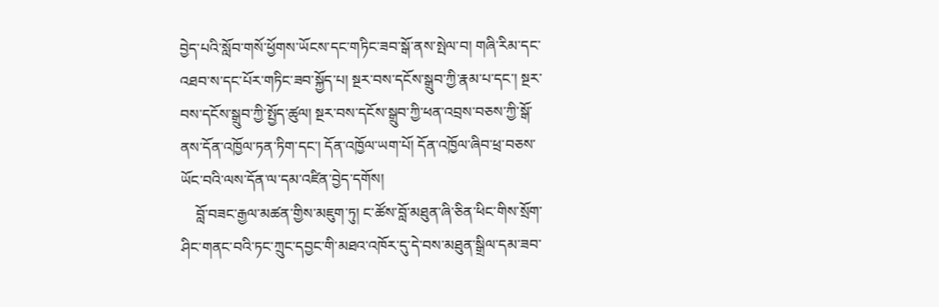བྱེད་པའི་སློབ་གསོ་ཕྱོགས་ཡོངས་དང་གཏིང་ཟབ་སྒོ་ནས་སྤེལ་བ། གཞི་རིམ་དང་འཐབ་ས་དང་པོར་གཏིང་ཟབ་སྐྱོད་པ། སྔར་བས་དངོས་སྒྲུབ་ཀྱི་རྣམ་པ་དང་། སྔར་བས་དངོས་སྒྲུབ་ཀྱི་སྤྱོད་ཚུལ། སྔར་བས་དངོས་སྒྲུབ་ཀྱི་ཕན་འབྲས་བཅས་ཀྱི་སྒོ་ནས་དོན་འཁྱོལ་ཏན་ཏིག་དང་། དོན་འཁྱོལ་ཡག་པོ། དོན་འཁྱོལ་ཞིབ་ཕྲ་བཅས་ཡོང་བའི་ལས་དོན་ལ་དམ་འཛིན་བྱེད་དགོས།
    བློ་བཟང་རྒྱལ་མཚན་གྱིས་མཇུག་ཏུ། ང་ཚོས་བློ་མཐུན་ཞི་ཅིན་ཕིང་གིས་སྲོག་ཤིང་གནང་བའི་ཏང་ཀྲུང་དབྱང་གི་མཐའ་འཁོར་དུ་དེ་བས་མཐུན་སྒྲིལ་དམ་ཟབ་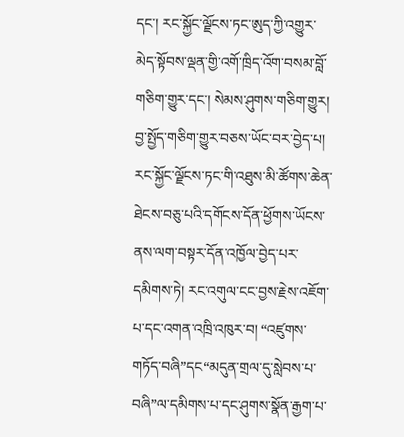དང་། རང་སྐྱོང་ལྗོངས་ཏང་ཨུད་ཀྱི་འགྱུར་མེད་སྟོབས་ལྡན་གྱི་འགོ་ཁྲིད་འོག་བསམ་བློ་གཅིག་གྱུར་དང་། སེམས་ཤུགས་གཅིག་གྱུར། བྱ་སྤྱོད་གཅིག་གྱུར་བཅས་ཡོང་བར་བྱེད་པ། རང་སྐྱོང་ལྗོངས་ཏང་གི་འཐུས་མི་ཚོགས་ཆེན་ཐེངས་བཅུ་པའི་དགོངས་དོན་ཕྱོགས་ཡོངས་ནས་ལག་བསྟར་དོན་འཁྱོལ་བྱེད་པར་དམིགས་ཏེ། རང་འགུལ་ངང་བྱས་རྗེས་འཇོག་པ་དང་འགན་འཁྲི་འཁུར་བ། “འཛུགས་གཏོད་བཞི”དང“མདུན་གྲལ་དུ་སླེབས་པ་བཞི”ལ་དམིགས་པ་དང་ཤུགས་སྣོན་རྒྱག་པ་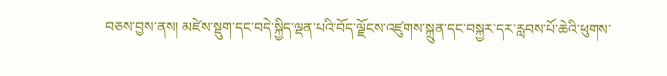བཅས་བྱས་ནས། མཛེས་སྡུག་དང་བདེ་སྐྱིད་ལྡན་པའི་བོད་ལྗོངས་འཛུགས་སྐྲུན་དང་བསྐྱར་དར་རླབས་པོ་ཆེའི་ཕུགས་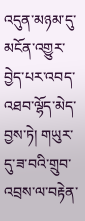འདུན་མཉམ་དུ་མངོན་འགྱུར་བྱེད་པར་འབད་འཐབ་ལྷོད་མེད་བྱས་ཏེ། གཡུར་དུ་ཟ་བའི་གྲུབ་འབྲས་ལ་བརྟེན་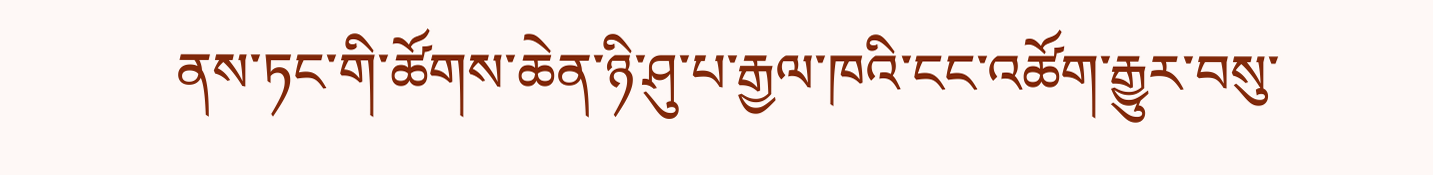ནས་ཏང་གི་ཚོགས་ཆེན་ཉི་ཤུ་པ་རྒྱལ་ཁའི་ངང་འཚོག་རྒྱུར་བསུ་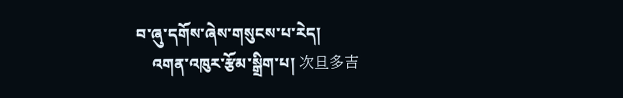བ་ཞུ་དགོས་ཞེས་གསུངས་པ་རེད།
    འགན་འཁུར་རྩོམ་སྒྲིག་པ། 次旦多吉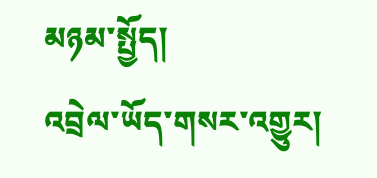མཉམ་སྤྱོད།
འབྲེལ་ཡོད་གསར་འགྱུར།